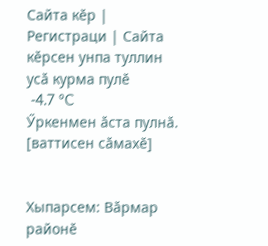Сайта кӗр | Регистраци | Сайта кӗрсен унпа туллин усӑ курма пулӗ
 -4.7 °C
Ӳркенмен ӑста пулнӑ.
[ваттисен сӑмахӗ]


Хыпарсем: Вӑрмар районӗ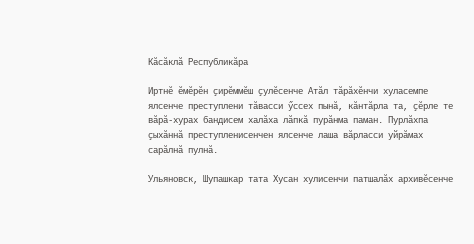Кӑсӑклӑ Республикӑра

Иртнӗ ӗмӗрӗн ҫирӗммӗш ҫулӗсенче Атӑл тӑрӑхӗнчи хуласемпе ялсенче преступлени тӑвасси ӳссех пынӑ, кӑнтӑрла та, ҫӗрле те вӑрӑ-хурах бандисем халӑха лӑпкӑ пурӑнма паман. Пурлӑхпа ҫыхӑннӑ преступленисенчен ялсенче лаша вӑрласси уйрӑмах сарӑлнӑ пулнӑ.

Ульяновск, Шупашкар тата Хусан хулисенчи патшалӑх архивӗсенче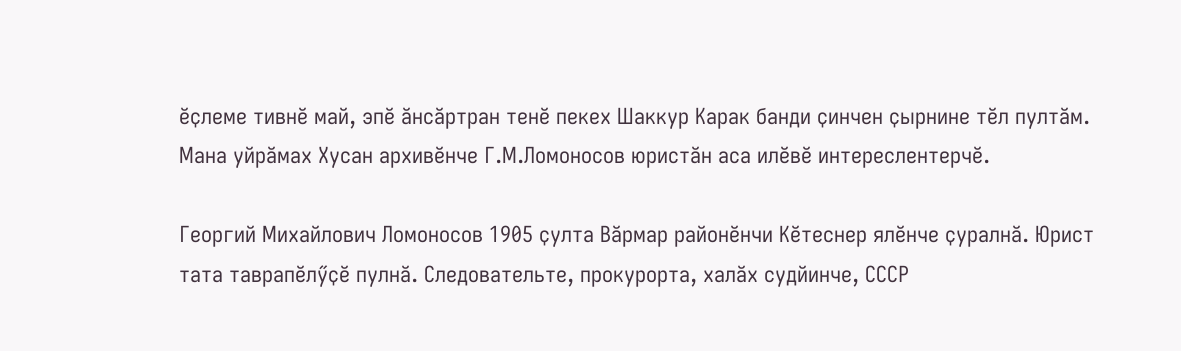ӗҫлеме тивнӗ май, эпӗ ӑнсӑртран тенӗ пекех Шаккур Карак банди ҫинчен ҫырнине тӗл пултӑм. Мана уйрӑмах Хусан архивӗнче Г.М.Ломоносов юристӑн аса илӗвӗ интереслентерчӗ.

Георгий Михайлович Ломоносов 1905 ҫулта Вӑрмар районӗнчи Кӗтеснер ялӗнче ҫуралнӑ. Юрист тата таврапӗлӳҫӗ пулнӑ. Следовательте, прокурорта, халӑх судйинче, СССР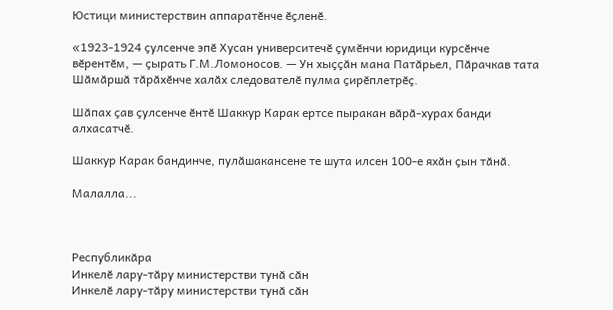Юстици министерствин аппаратӗнче ӗҫленӗ.

«1923-1924 ҫулсенче эпӗ Хусан университечӗ ҫумӗнчи юридици курсӗнче вӗрентӗм, — ҫырать Г.М.Ломоносов. — Ун хыҫҫӑн мана Патӑрьел, Пӑрачкав тата Шӑмӑршӑ тӑрӑхӗнче халӑх следователӗ пулма ҫирӗплетрӗҫ.

Шӑпах ҫав ҫулсенче ӗнтӗ Шаккур Карак ертсе пыракан вӑрӑ-хурах банди алхасатчӗ.

Шаккур Карак бандинче, пулӑшакансене те шута илсен 100-е яхӑн ҫын тӑнӑ.

Малалла...



Республикӑра
Инкелӗ лару-тӑру министерстви тунӑ сӑн
Инкелӗ лару-тӑру министерстви тунӑ сӑн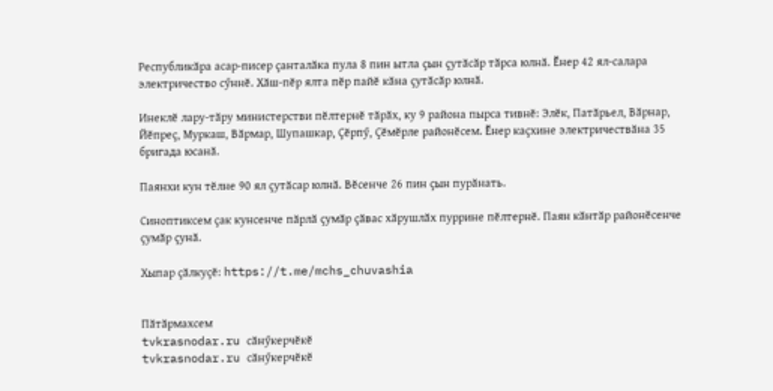Республикӑра асар-писер ҫанталӑка пула 8 пин ытла ҫын ҫутӑсӑр тӑрса юлнӑ. Ӗнер 42 ял-салара электричество сӳннӗ. Хӑш-пӗр ялта пӗр пайӗ кӑна ҫутӑсӑр юлнӑ.

Инеклӗ лару-тӑру министерстви пӗлтернӗ тӑрӑх, ку 9 района пырса тивнӗ: Элӗк, Патӑрьел, Вӑрнар, Йӗпреҫ, Муркаш, Вӑрмар, Шупашкар, Ҫӗрпӳ, Ҫӗмӗрле районӗсем. Ӗнер каҫхине электричествӑна 35 бригада юсанӑ.

Паянхи кун тӗлне 90 ял ҫутӑсар юлнӑ. Вӗсенче 26 пин ҫын пурӑнать.

Синоптиксем ҫак кунсенче пӑрлӑ ҫумӑр ҫӑвас хӑрушлӑх пуррине пӗлтернӗ. Паян кӑнтӑр районӗсенче ҫумӑр ҫунӑ.

Хыпар ҫӑлкуҫӗ: https://t.me/mchs_chuvashia


Пӑтӑрмахсем
tvkrasnodar.ru сӑнӳкерчӗкӗ
tvkrasnodar.ru сӑнӳкерчӗкӗ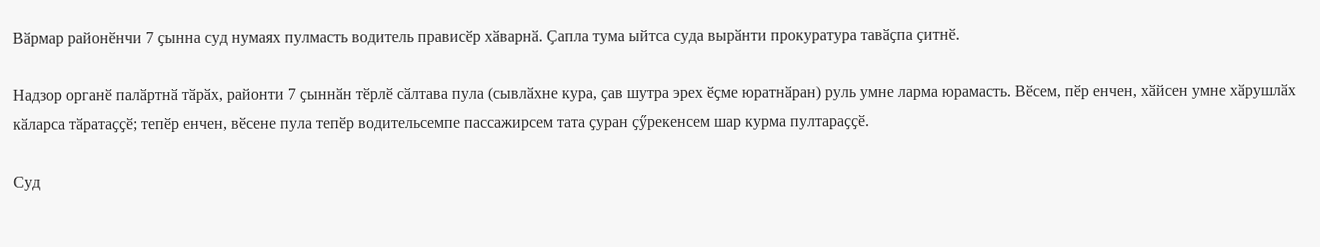Вӑрмар районӗнчи 7 ҫынна суд нумаях пулмасть водитель прависӗр хӑварнӑ. Ҫапла тума ыйтса суда вырӑнти прокуратура тавӑҫпа ҫитнӗ.

Надзор органӗ палӑртнӑ тӑрӑх, районти 7 ҫыннӑн тӗрлӗ сӑлтава пула (сывлӑхне кура, ҫав шутра эрех ӗҫме юратнӑран) руль умне ларма юрамасть. Вӗсем, пӗр енчен, хӑйсен умне хӑрушлӑх кӑларса тӑратаҫҫӗ; тепӗр енчен, вӗсене пула тепӗр водительсемпе пассажирсем тата ҫуран ҫӳрекенсем шар курма пултараҫҫӗ.

Суд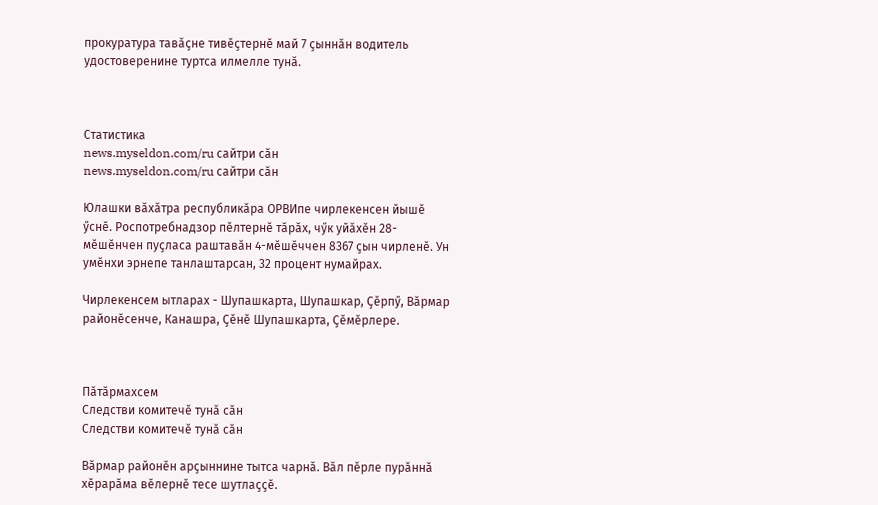прокуратура тавӑҫне тивӗҫтернӗ май 7 ҫыннӑн водитель удостоверенине туртса илмелле тунӑ.



Статистика
news.myseldon.com/ru сайтри сӑн
news.myseldon.com/ru сайтри сӑн

Юлашки вӑхӑтра республикӑра ОРВИпе чирлекенсен йышӗ ӳснӗ. Роспотребнадзор пӗлтернӗ тӑрӑх, чӳк уйӑхӗн 28-мӗшӗнчен пуҫласа раштавӑн 4-мӗшӗччен 8367 ҫын чирленӗ. Ун умӗнхи эрнепе танлаштарсан, 32 процент нумайрах.

Чирлекенсем ытларах - Шупашкарта, Шупашкар, Ҫӗрпӳ, Вӑрмар районӗсенче, Канашра, Ҫӗнӗ Шупашкарта, Ҫӗмӗрлере.



Пӑтӑрмахсем
Следстви комитечӗ тунӑ сӑн
Следстви комитечӗ тунӑ сӑн

Вӑрмар районӗн арҫыннине тытса чарнӑ. Вӑл пӗрле пурӑннӑ хӗрарӑма вӗлернӗ тесе шутлаҫҫӗ.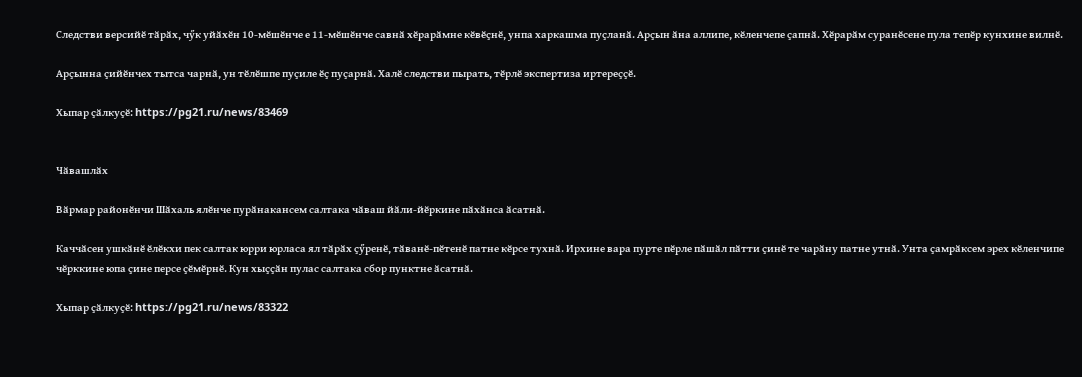Следстви версийӗ тӑрӑх, чӳк уйӑхӗн 10-мӗшӗнче е 11-мӗшӗнче савнӑ хӗрарӑмне кӗвӗҫнӗ, унпа харкашма пуҫланӑ. Арҫын ӑна аллипе, кӗленчепе ҫапнӑ. Хӗрарӑм суранӗсене пула тепӗр кунхине вилнӗ.

Арҫынна ҫийӗнчех тытса чарнӑ, ун тӗлӗшпе пуҫиле ӗҫ пуҫарнӑ. Халӗ следстви пырать, тӗрлӗ экспертиза иртереҫҫӗ.

Хыпар ҫӑлкуҫӗ: https://pg21.ru/news/83469


Чӑвашлӑх

Вӑрмар районӗнчи Шӑхаль ялӗнче пурӑнакансем салтака чӑваш йӑли-йӗркине пӑхӑнса ӑсатнӑ.

Каччӑсен ушкӑнӗ ӗлӗкхи пек салтак юрри юрласа ял тӑрӑх ҫӳренӗ, тӑванӗ-пӗтенӗ патне кӗрсе тухнӑ. Ирхине вара пурте пӗрле пӑшӑл пӑтти ҫинӗ те чарӑну патне утнӑ. Унта ҫамрӑксем эрех кӗленчипе чӗрккине юпа ҫине персе ҫӗмӗрнӗ. Кун хыҫҫӑн пулас салтака сбор пунктне ӑсатнӑ.

Хыпар ҫӑлкуҫӗ: https://pg21.ru/news/83322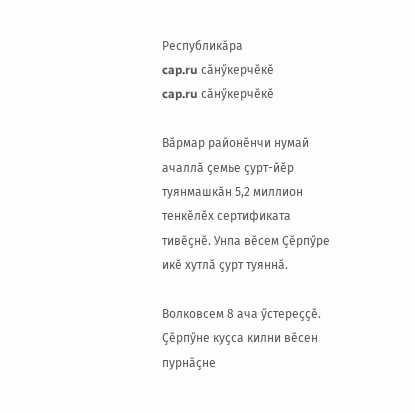Республикӑра
cap.ru сӑнӳкерчӗкӗ
cap.ru сӑнӳкерчӗкӗ

Вӑрмар районӗнчи нумай ачаллӑ ҫемье ҫурт-йӗр туянмашкӑн 5,2 миллион тенкӗлӗх сертификата тивӗҫнӗ. Унпа вӗсем Ҫӗрпӳре икӗ хутлӑ ҫурт туяннӑ.

Волковсем 8 ача ӳстереҫҫӗ. Ҫӗрпӳне куҫса килни вӗсен пурнӑҫне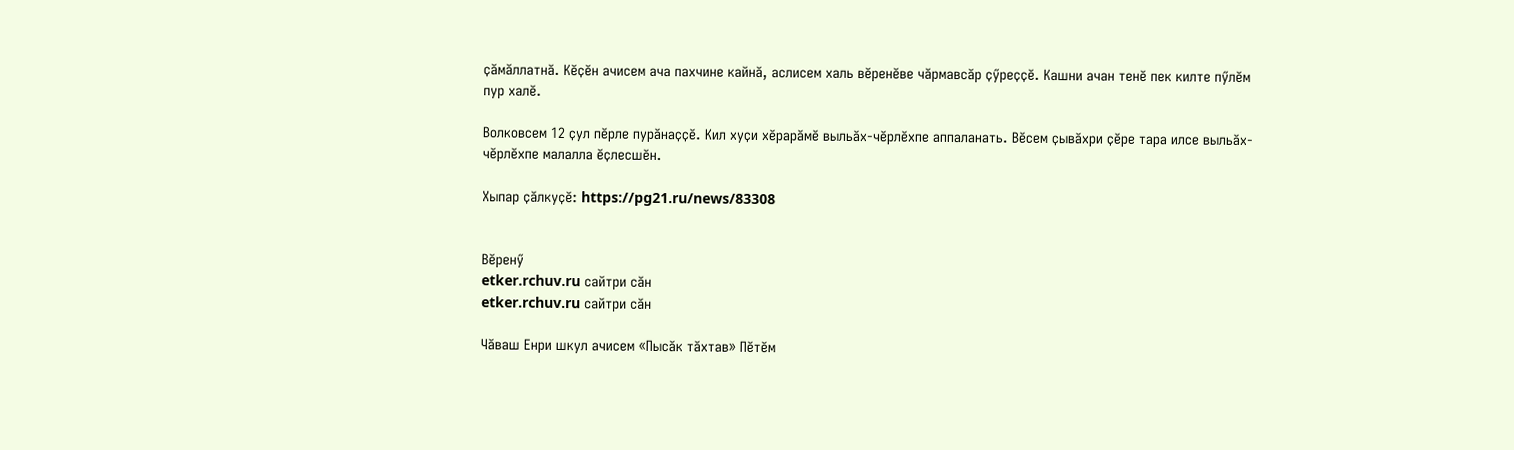ҫӑмӑллатнӑ. Кӗҫӗн ачисем ача пахчине кайнӑ, аслисем халь вӗренӗве чӑрмавсӑр ҫӳреҫҫӗ. Кашни ачан тенӗ пек килте пӳлӗм пур халӗ.

Волковсем 12 ҫул пӗрле пурӑнаҫҫӗ. Кил хуҫи хӗрарӑмӗ выльӑх-чӗрлӗхпе аппаланать. Вӗсем ҫывӑхри ҫӗре тара илсе выльӑх-чӗрлӗхпе малалла ӗҫлесшӗн.

Хыпар ҫӑлкуҫӗ: https://pg21.ru/news/83308


Вӗренӳ
etker.rchuv.ru сайтри сӑн
etker.rchuv.ru сайтри сӑн

Чӑваш Енри шкул ачисем «Пысӑк тӑхтав» Пӗтӗм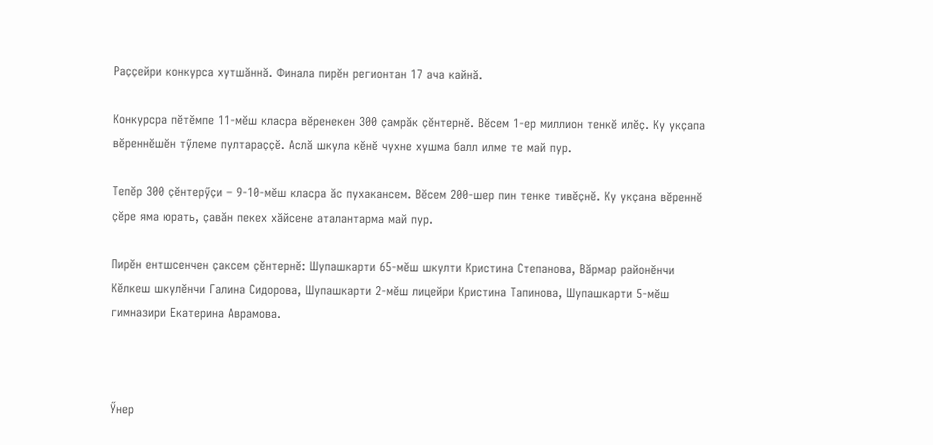Раҫҫейри конкурса хутшӑннӑ. Финала пирӗн регионтан 17 ача кайнӑ.

Конкурсра пӗтӗмпе 11-мӗш класра вӗренекен 300 ҫамрӑк ҫӗнтернӗ. Вӗсем 1-ер миллион тенкӗ илӗҫ. Ку укҫапа вӗреннӗшӗн тӳлеме пултараҫҫӗ. Аслӑ шкула кӗнӗ чухне хушма балл илме те май пур.

Тепӗр 300 ҫӗнтерӳҫи – 9-10-мӗш класра ӑс пухакансем. Вӗсем 200-шер пин тенке тивӗҫнӗ. Ку укҫана вӗреннӗ ҫӗре яма юрать, ҫавӑн пекех хӑйсене аталантарма май пур.

Пирӗн ентшсенчен ҫаксем ҫӗнтернӗ: Шупашкарти 65-мӗш шкулти Кристина Степанова, Вӑрмар районӗнчи Кӗлкеш шкулӗнчи Галина Сидорова, Шупашкарти 2-мӗш лицейри Кристина Тапинова, Шупашкарти 5-мӗш гимназири Екатерина Аврамова.



Ӳнер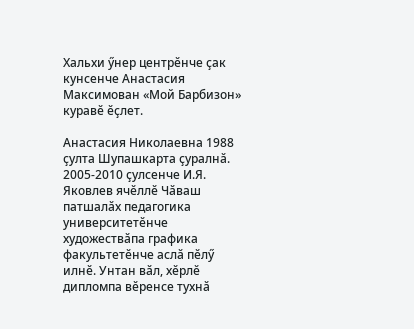Хальхи ӳнер центрӗнче ҫак кунсенче Анастасия Максимован «Мой Барбизон» куравӗ ӗҫлет.

Анастасия Николаевна 1988 ҫулта Шупашкарта ҫуралнӑ. 2005-2010 ҫулсенче И.Я. Яковлев ячӗллӗ Чӑваш патшалӑх педагогика университетӗнче художествӑпа графика факультетӗнче аслӑ пӗлӳ илнӗ. Унтан вӑл, хӗрлӗ дипломпа вӗренсе тухнӑ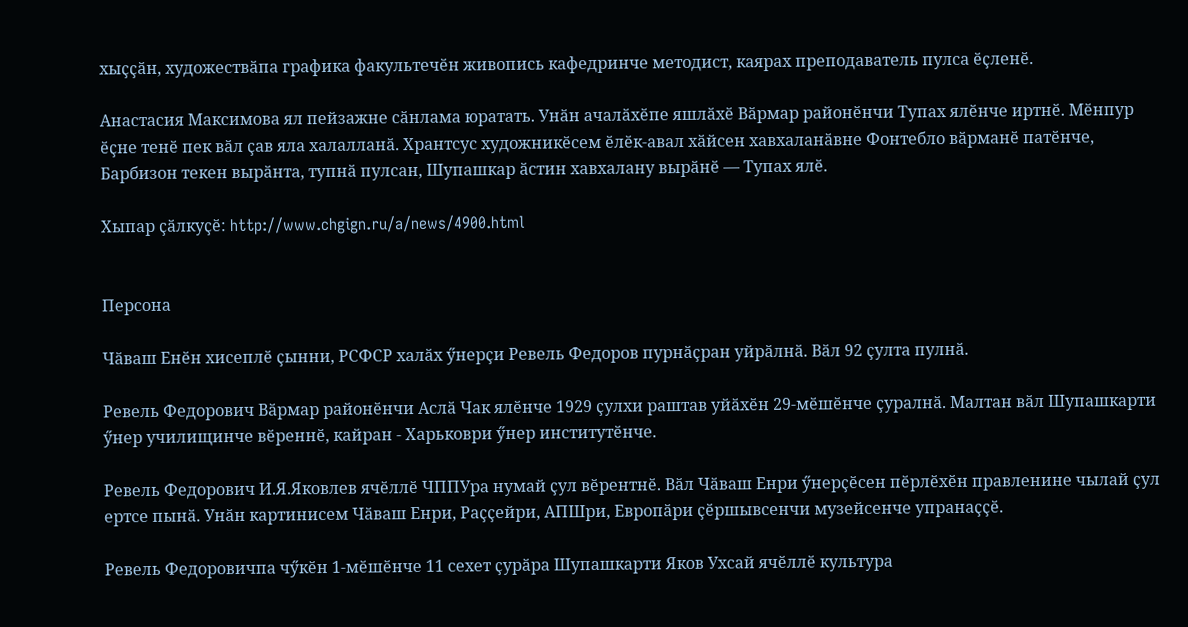хыҫҫӑн, художествӑпа графика факультечӗн живопись кафедринче методист, каярах преподаватель пулса ӗҫленӗ.

Анастасия Максимова ял пейзажне сӑнлама юратать. Унӑн ачалӑхӗпе яшлӑхӗ Вӑрмар районӗнчи Тупах ялӗнче иртнӗ. Мӗнпур ӗҫне тенӗ пек вӑл ҫав яла халалланӑ. Хрантсус художникӗсем ӗлӗк-авал хӑйсен хавхаланӑвне Фонтебло вӑрманӗ патӗнче, Барбизон текен вырӑнта, тупнӑ пулсан, Шупашкар ӑстин хавхалану вырӑнӗ — Тупах ялӗ.

Хыпар ҫӑлкуҫӗ: http://www.chgign.ru/a/news/4900.html


Персона

Чӑваш Енӗн хисеплӗ ҫынни, РСФСР халӑх ӳнерҫи Ревель Федоров пурнӑҫран уйрӑлнӑ. Вӑл 92 ҫулта пулнӑ.

Ревель Федорович Вӑрмар районӗнчи Аслӑ Чак ялӗнче 1929 ҫулхи раштав уйӑхӗн 29-мӗшӗнче ҫуралнӑ. Малтан вӑл Шупашкарти ӳнер училищинче вӗреннӗ, кайран - Харьковри ӳнер институтӗнче.

Ревель Федорович И.Я.Яковлев ячӗллӗ ЧППУра нумай ҫул вӗрентнӗ. Вӑл Чӑваш Енри ӳнерҫӗсен пӗрлӗхӗн правленине чылай ҫул ертсе пынӑ. Унӑн картинисем Чӑваш Енри, Раҫҫейри, АПШри, Европӑри ҫӗршывсенчи музейсенче упранаҫҫӗ.

Ревель Федоровичпа чӳкӗн 1-мӗшӗнче 11 сехет ҫурӑра Шупашкарти Яков Ухсай ячӗллӗ культура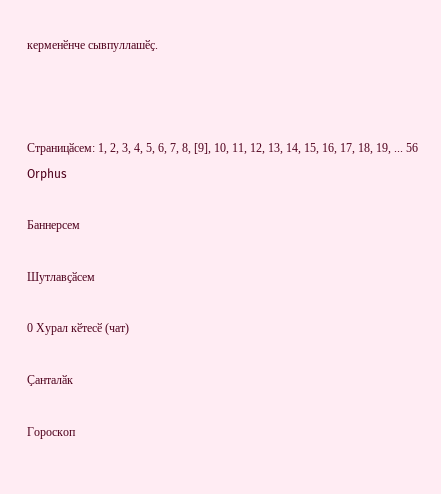керменӗнче сывпуллашӗҫ.



Страницӑсем: 1, 2, 3, 4, 5, 6, 7, 8, [9], 10, 11, 12, 13, 14, 15, 16, 17, 18, 19, ... 56
Orphus

Баннерсем

Шутлавҫӑсем

0 Хурал кӗтесӗ (чат)

Ҫанталӑк

Гороскоп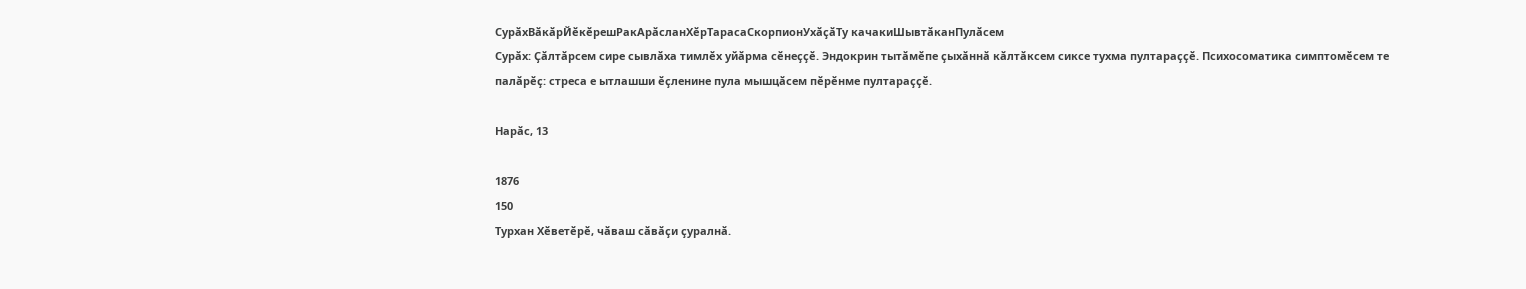СурӑхВӑкӑрЙӗкӗрешРакАрӑсланХӗрТарасаСкорпионУхӑҫӑТу качакиШывтӑканПулӑсем
Сурӑх: Ҫӑлтӑрсем сире сывлӑха тимлӗх уйӑрма сӗнеҫҫӗ. Эндокрин тытӑмӗпе ҫыхӑннӑ кӑлтӑксем сиксе тухма пултараҫҫӗ. Психосоматика симптомӗсем те палӑрӗҫ: стреса е ытлашши ӗҫленине пула мышцӑсем пӗрӗнме пултараҫҫӗ.

Нарӑс, 13

1876
150
Турхан Хӗветӗрӗ, чӑваш сӑвӑҫи ҫуралнӑ.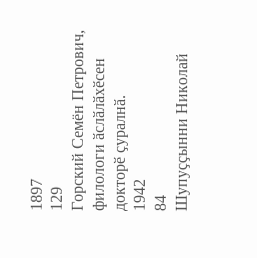1897
129
Горский Семён Петрович, филологи ӑслӑлӑхӗсен докторӗ ҫуралнӑ.
1942
84
Шупуҫҫынни Николай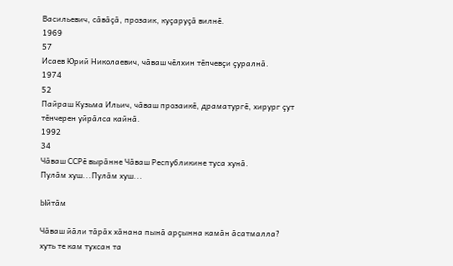Васильевич, сӑвӑҫӑ, прозаик, куҫаруҫӑ вилнӗ.
1969
57
Исаев Юрий Николаевич, чӑваш чӗлхин тӗпчевҫи ҫуралнӑ.
1974
52
Пайраш Кузьма Ильич, чӑваш прозаикӗ, драматургӗ, хирург ҫут тӗнчерен уйрӑлса кайнӑ.
1992
34
Чӑваш ССРӗ вырӑнне Чӑваш Республикине туса хунӑ.
Пулӑм хуш...Пулӑм хуш...

Ыйтӑм

Чӑваш йӑли тӑрӑх хӑнана пынӑ арҫынна камӑн ӑсатмалла?
хуть те кам тухсан та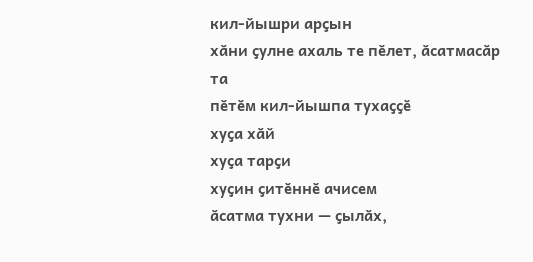кил-йышри арҫын
хӑни ҫулне ахаль те пӗлет, ӑсатмасӑр та
пӗтӗм кил-йышпа тухаҫҫӗ
хуҫа хӑй
хуҫа тарҫи
хуҫин ҫитӗннӗ ачисем
ӑсатма тухни — ҫылӑх,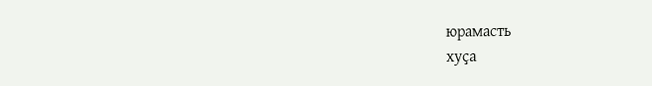юрамасть
хуҫа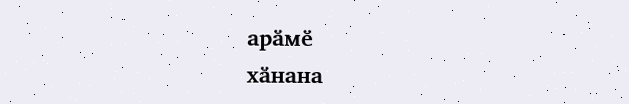арӑмӗ
хӑнана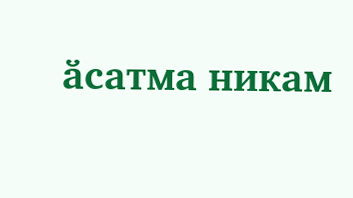ӑсатма никам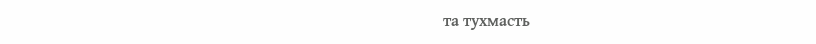та тухмасть